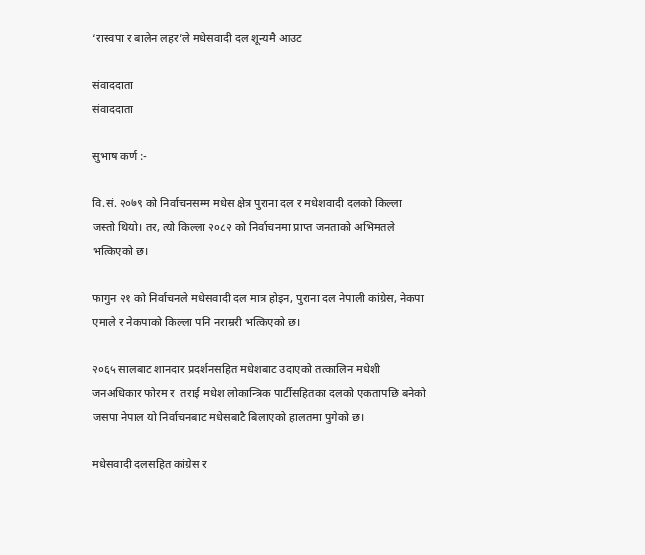‘रास्वपा र बालेन लहर’ले मधेसवादी दल शून्यमै आउट

संवाददाता
संवाददाता

सुभाष कर्ण :-

वि.सं. २०७९ को निर्वाचनसम्म मधेस क्षेत्र पुराना दल र मधेशवादी दलको किल्ला जस्तो थियो। तर, त्यो किल्ला २०८२ को निर्वाचनमा प्राप्त जनताको अभिमतले भत्किएको छ।

फागुन २१ को निर्वाचनले मधेसवादी दल मात्र होइन, पुराना दल नेपाली कांग्रेस, नेकपा एमाले र नेकपाको किल्ला पनि नराम्ररी भत्किएको छ।

२०६५ सालबाट शानदार प्रदर्शनसहित मधेशबाट उदाएको तत्कालिन मधेशी जनअधिकार फोरम र  तराई मधेश लोकान्त्रिक पार्टीसहितका दलको एकतापछि बनेको जसपा नेपाल यो निर्वाचनबाट मधेसबाटै बिलाएको हालतमा पुगेको छ।

मधेसवादी दलसहित कांग्रेस र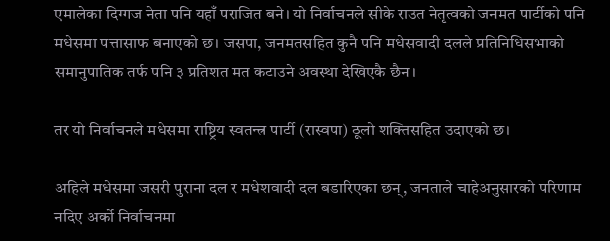एमालेका दिग्गज नेता पनि यहाँ पराजित बने। यो निर्वाचनले सीके राउत नेतृत्वको जनमत पार्टीको पनि मधेसमा पत्तासाफ बनाएको छ। जसपा, जनमतसहित कुनै पनि मधेसवादी दलले प्रतिनिधिसभाको समानुपातिक तर्फ पनि ३ प्रतिशत मत कटाउने अवस्था देखिएकै छैन।

तर यो निर्वाचनले मधेसमा राष्ट्रिय स्वतन्त्र पार्टी (रास्वपा) ठूलो शक्तिसहित उदाएको छ।

अहिले मधेसमा जसरी पुराना दल र मधेशवादी दल बडारिएका छन्, जनताले चाहेअनुसारको परिणाम  नदिए अर्को निर्वाचनमा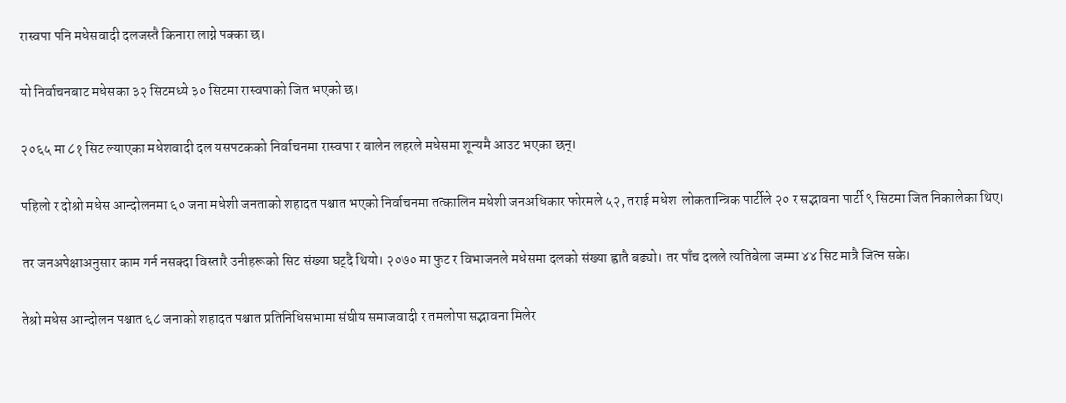रास्वपा पनि मधेसवादी दलजस्तै किनारा लाग्ने पक्का छ।

यो निर्वाचनबाट मधेसका ३२ सिटमध्ये ३० सिटमा रास्वपाको जित भएको छ।

२०६५ मा ८१ सिट ल्याएका मधेशवादी दल यसपटकको निर्वाचनमा रास्वपा र बालेन लहरले मधेसमा शून्यमै आउट भएका छन्।

पहिलो र दोश्रो मधेस आन्दोलनमा ६० जना मधेशी जनताको शहादत पश्चात भएको निर्वाचनमा तत्कालिन मधेशी जनअधिकार फोरमले ५२, तराई मधेश  लोकतान्त्रिक पार्टीले २० र सद्भावना पार्टी ९ सिटमा जित निकालेका थिए।

तर जनअपेक्षाअनुसार काम गर्न नसक्दा विस्तारै उनीहरूको सिट संख्या घट्दै थियो। २०७० मा फुट र विभाजनले मधेसमा दलको संख्या ह्वातै बढ्यो। तर पाँच दलले त्यतिबेला जम्मा ४४ सिट मात्रै जित्न सके।

तेश्रो मधेस आन्दोलन पश्चात ६८ जनाको शहादत पश्चात प्रतिनिधिसभामा संघीय समाजवादी र तमलोपा सद्भावना मिलेर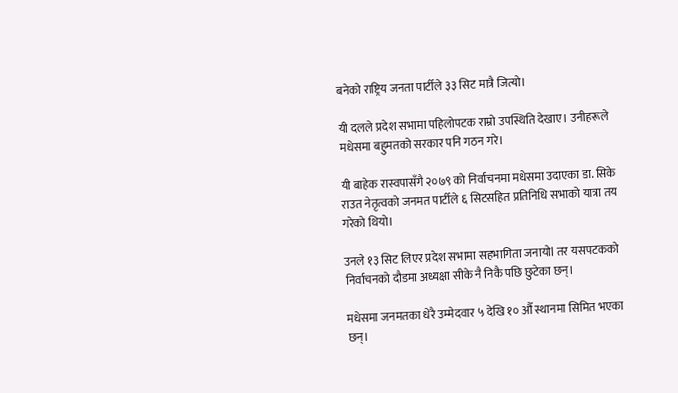बनेको राष्ट्रिय जनता पार्टीले ३३ सिट मात्रै जित्यो।

यी दलले प्रदेश सभामा पहिलोपटक राम्रो उपस्थिति देखाए। उनीहरूले मधेसमा बहुमतको सरकार पनि गठन गरे।

यी बाहेक रास्वपासँगै २०७९ को निर्वाचनमा मधेसमा उदाएका डा. सिके राउत नेतृत्वको जनमत पार्टीले ६ सिटसहित प्रतिनिधि सभाको यात्रा तय गरेको थियो।

उनले १३ सिट लिएर प्रदेश सभामा सहभागिता जनायोl तर यसपटकको निर्वाचनको दौडमा अध्यक्षा सीके नै निकै पछि छुटेका छन्।

मधेसमा जनमतका धेरै उम्मेदवार ५ देखि १० औँ स्थानमा सिमित भएका छन्।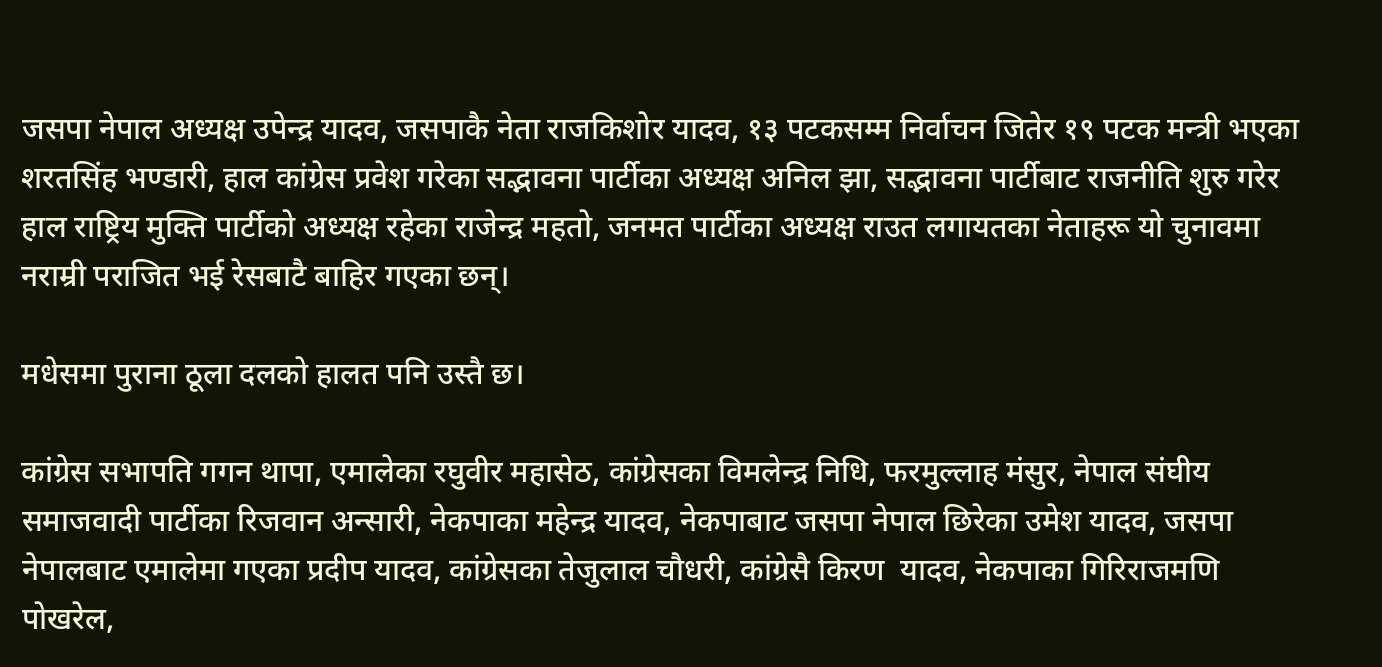जसपा नेपाल अध्यक्ष उपेन्द्र यादव, जसपाकै नेता राजकिशोर यादव, १३ पटकसम्म निर्वाचन जितेर १९ पटक मन्त्री भएका शरतसिंह भण्डारी, हाल कांग्रेस प्रवेश गरेका सद्भावना पार्टीका अध्यक्ष अनिल झा, सद्भावना पार्टीबाट राजनीति शुरु गरेर हाल राष्ट्रिय मुक्ति पार्टीको अध्यक्ष रहेका राजेन्द्र महतो, जनमत पार्टीका अध्यक्ष राउत लगायतका नेताहरू यो चुनावमा नराम्री पराजित भई रेसबाटै बाहिर गएका छन्।

मधेसमा पुराना ठूला दलको हालत पनि उस्तै छ।

कांग्रेस सभापति गगन थापा, एमालेका रघुवीर महासेठ, कांग्रेसका विमलेन्द्र निधि, फरमुल्लाह मंसुर, नेपाल संघीय समाजवादी पार्टीका रिजवान अन्सारी, नेकपाका महेन्द्र यादव, नेकपाबाट जसपा नेपाल छिरेका उमेश यादव, जसपा नेपालबाट एमालेमा गएका प्रदीप यादव, कांग्रेसका तेजुलाल चौधरी, कांग्रेसै किरण  यादव, नेकपाका गिरिराजमणि पोखरेल,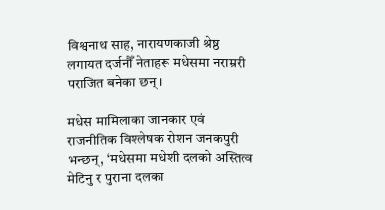विश्वनाथ साह, नारायणकाजी श्रेष्ठ लगायत दर्जनौँ नेताहरू मधेसमा नराम्ररी पराजित बनेका छन्।

मधेस मामिलाका जानकार एवं राजनीतिक विश्लेषक रोशन जनकपुरी भन्छन्, ‘मधेसमा मधेशी दलको अस्तित्व मेटिनु र पुराना दलका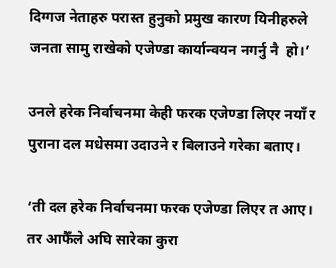दिग्गज नेताहरु परास्त हुनुको प्रमुख कारण यिनीहरुले जनता सामु राखेको एजेण्डा कार्यान्वयन नगर्नु नै  हो।’

उनले हरेक निर्वाचनमा केही फरक एजेण्डा लिएर नयाँ र पुराना दल मधेसमा उदाउने र बिलाउने गरेका बताए।

‘ती दल हरेक निर्वाचनमा फरक एजेण्डा लिएर त आए। तर आफैँले अघि सारेका कुरा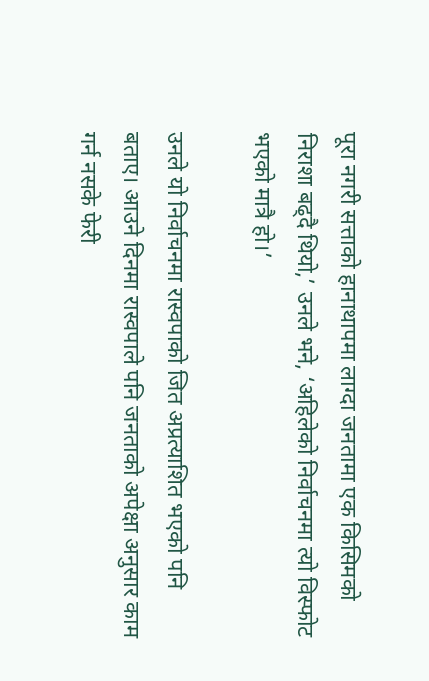पूरा नगरी सत्ताको हानाथापमा लाग्दा जनतामा एक किसिमको निराशा बढ्दै थियो,’ उनले भने, ‘अहिलेको निर्वाचनमा त्यो विस्फोट भएको मात्रै हो।’

उनले यो निर्वाचनमा रास्वपाको जित अप्रत्याशित भएको पनि बताए। आउने दिनमा रास्वपाले पनि जनताको अपेक्षा अनुसार काम गर्न नसके फेरी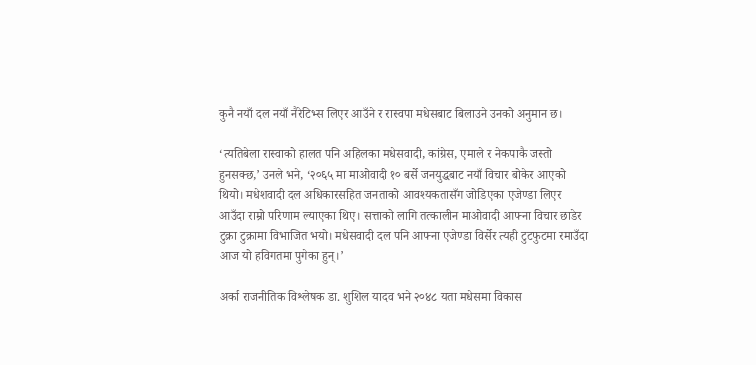कुनै नयाँ दल नयाँ नैरेटिभ्स लिएर आउँने र रास्वपा मधेसबाट बिलाउने उनको अनुमान छ।

‘त्यतिबेला रास्वाको हालत पनि अहिलका मधेसवादी, कांग्रेस, एमाले र नेकपाकै जस्तो हुनसक्छ,’ उनले भने, ‘२०६५ मा माओवादी १० बर्से जनयुद्धबाट नयाँ विचार बोकेर आएको थियो। मधेशवादी दल अधिकारसहित जनताको आवश्यकतासँग जोडिएका एजेण्डा लिएर आउँदा राम्रो परिणाम ल्याएका थिए। सत्ताको लागि तत्कालीन माओवादी आफ्ना विचार छाडेर टुक्रा टुक्रामा विभाजित भयो। मधेसवादी दल पनि आफ्ना एजेण्डा विर्सेर त्यही टुटफुटमा रमाउँदा आज यो हविगतमा पुगेका हुन्।’

अर्का राजनीतिक विश्लेषक डा. शुशिल यादव भने २०४८ यता मधेसमा विकास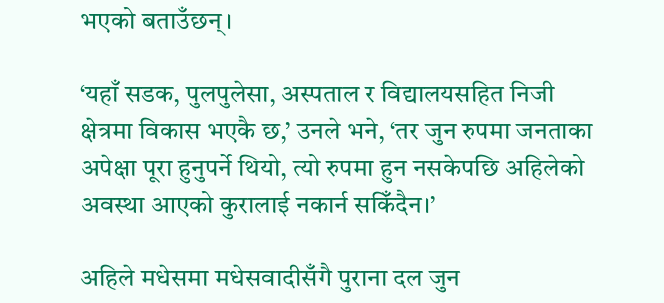भएको बताउँछन्।

‘यहाँ सडक, पुलपुलेसा, अस्पताल र विद्यालयसहित निजी क्षेत्रमा विकास भएकै छ,’ उनले भने, ‘तर जुन रुपमा जनताका अपेक्षा पूरा हुनुपर्ने थियो, त्यो रुपमा हुन नसकेपछि अहिलेको अवस्था आएको कुरालाई नकार्न सकिँदैन।’

अहिले मधेसमा मधेसवादीसँगै पुराना दल जुन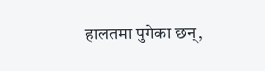हालतमा पुगेका छन्,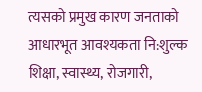त्यसको प्रमुख कारण जनताको आधारभूत आवश्यकता नि:शुल्क शिक्षा, स्वास्थ्य, रोजगारी,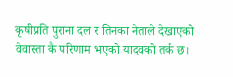कृषीप्रति पुराना दल र तिनका नेताले देखाएको वेवास्ता कै परिणाम भएको यादवको तर्क छ।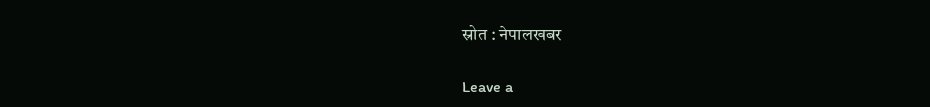स्रोत : नेपालखबर

Leave a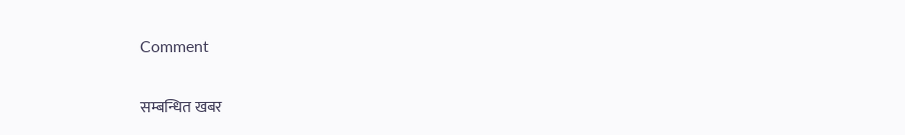Comment

सम्बन्धित खबर